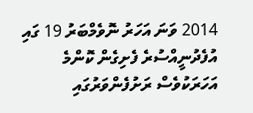2014 ވަނަ އަހަރު ނޮވެމްބަރު 19 ގައި އުފެދުނީއްސުރެ ފެށިގެން ކޮންމެ އަހަރަކުވެސް ރަށުފެންވަރުގައި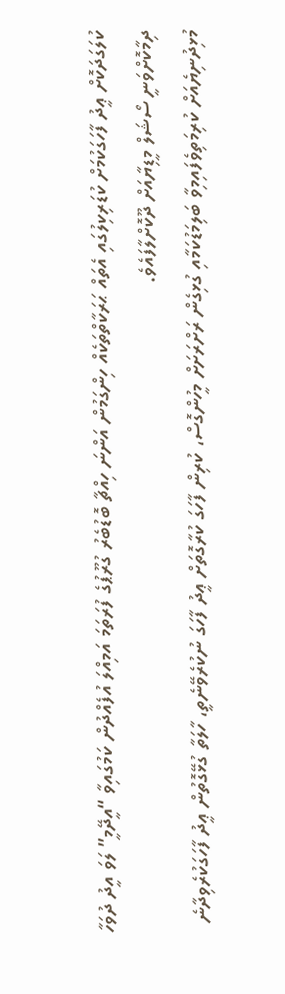ކުލަގަދަކޮށް ޢީދު ފާހަގަކުމަށް ކުޑަރިކިލުގައި އެތައް ޙަރަކާތްތަކެއް ހިންގަމުން އަންނަ ހިއްޗާ ބޮޑުބެރު ގުރޫޕުގެ ފުރަތަމަ އަމިއްލަ އުފެއްދުން ކަމުގައިވާ “އީދޭމީ” ލަވަ އީދު ދުވަހާ ދިމާކޮށްވަނީ ސޯޝަލް މީޑިޔާއަށް ދޫކޮށްލާފައެވެ.
މުޅިދުނިޔެއަށް ކުރިމަތިވެފައިމިވާ ބަލިމަޑުކަމާއި ގުޅިގެން ރަށްރަށަށް މީހުންގޮސް، ކުރިން ފާހަގަ ކުރާގޮތަށް ޢީދު ފާހަގަ ނުކުރެވޭނެތީ، ހާލަތާ ގުޅޭގޮތުން ޢީދު ފާހަގަކުރެވިދާނެ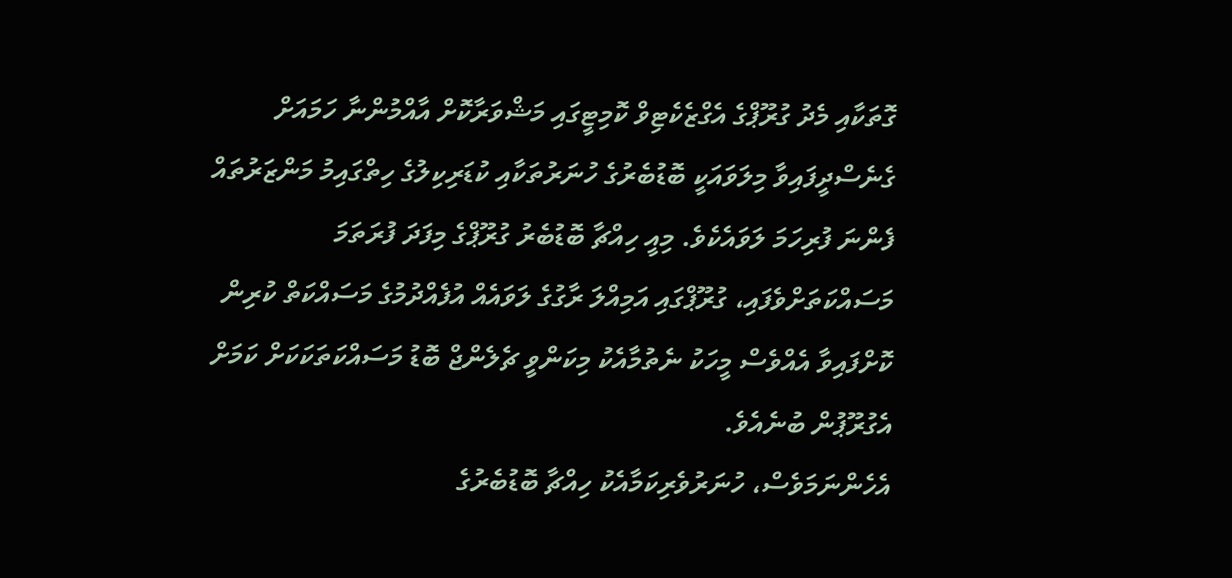ގޮތަކާއި މެދު ގުރޫޕްގެ އެގްޒެކެޓިވް ކޮމިޓީގައި މަޝްވަރާކޮށް އާއްމުންނާ ހަމައަށް ގެނެސްދީފައިވާ މިލަވައަކީ ބޮޑުބެރުގެ ހުނަރުތަކާއި ކުޑަރިކިލުގެ ހިތްގައިމު މަންޒަރުތައް ފެންނަ ފުރިހަމަ ލަވައެކެވެ. މިއީ ހިއްޗާ ބޮޑުބެރު ގުރޫޕްގެ މިފަދަ ފުރަތަމަ މަސައްކަތަށްވެފައި، ގުރޫޕްގައި އަމިއްލަ ރާގުގެ ލަވައެއް އުފެއްދުމުގެ މަސައްކަތް ކުރިން ކޮށްފައިވާ އެއްވެސް މީހަކު ނެތުމާއެކު މިކަންވީ ޗެލެންޖް ބޮޑު މަސައްކަތަކަކަށް ކަމަށް އެގުރޫޕުން ބުނެއެވެ.
އެހެންނަމަވެސް، ހުނަރުވެރިކަމާއެކު ހިއްޗާ ބޮޑުބެރުގެ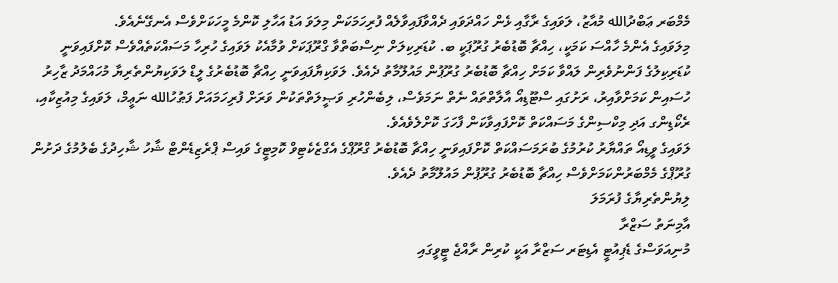މެމްބަރ ޢަބްދުالله މުއާޒު، ލަވައިގެ ރާގާއި ޅެން ހައްދަވައި ދެއްވާފައިވާލެއް ފުރިހަމަކަން މިލަވަ އަޑު އަހާލި ކޮންމެ މީހަކަށްވެސް އެނގޭނެއެވެ.
މިލަވައިގެ އެންމެ ހާއްސަ ކަމަކީ، ހިއްޗާ ބޮޑުބެރު ގުރޫޕަކީ ބ. ކުޑަރިކިލަށް ނިސްބަތްވާ ގްރޫޕަކަށް ވުމާއެކު ލަވައިގެ ހުރިހާ މަސައްކަތެއްވެސް ކޮށްފައިވަނީ ކުޑަރިކިލުގެ ފަންނުވެރިން ލައްވާ ކަމަށް ހިއްޗާ ބޮޑުބެރު ގުރޫޕުން މައުލޫމާތު ދެއެވެ. ލަވަކިޔާފައިވަނީ ހިއްޗާ ބޮޑުބެރުގެ ލީޑް ލަވަކިޔުންތެރިޔާ މުހައްމަދު ޒާހިރު ހުސައިން ކަމަށްވާއިރު، ރަށުގައި ސްޓޫޑިއޯ އާލާތްތައް ނެތް ނަމަވެސް، ލިބެންހުރި ވަޞީލަތްތަކުން ވަރަށް ފުރިހަމައަށް ފަޠުހުالله ނަޢީމް، ލަވައިގެ މިއުޒިކާއި، ރެކޯޑިންގ އަދި މިކްސިންގެ މަސައްކަތް ކޮށްފައިވާކަން ފާހަގަ ކޮށްލެވެއެވެ.
ލަވައިގެ ވީޑިއޯ ތައްޔާރު ކުރުމުގެ ބުރަމަސައްކަތް ކޮށްފައިވަނީ ހިއްޗާ ބޮޑުބެރު ގްރޫޕްގެ އެގްޒެކެޓިވް ކޮމިޓީގެ ވައިސް ޕްރެޒިޑެންޓް ޝާހު ޝާހިދުގެ ބެލުމުގެ ދަށުން ގުރޫޕްގެ މެމްބަރުންކަމަށްވެސް ހިއްޗާ ބޮޑުބެރު ގުރޫޕުން މައުލޫމާތު ދެއެވެ.
ލިޔުންތެރިޔާގެ ފުރަމަލަ
އާމިނަތު ސަޒްރާ
މުނިއަވަސްގެ ޑެޕިއުޓީ އެޑިޓަރ ސަޒްރާ އަކީ ކުރިން ރާއްޖެ ޓީވީގައި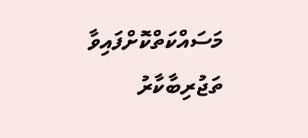މަސައްކަތްކޮށްފައިވާ ތަޖުރިބާކާރު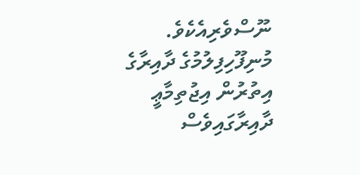ނޫސްވެރިއެކެވެ. މުނިފޫހިފިލުމުގެ ދާއިރާގެ އިތުރުން އިޖުތިމާޢީ ދާއިރާގައިވެސް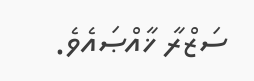ސަޒްރާ ޚާއްޞައެވެ.